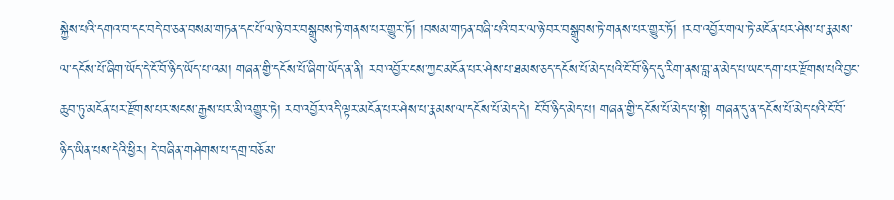སྐྱེས་པའི་དགའ་བ་དང་བདེ་བ་ཅན་བསམ་གཏན་དང་པོ་ལ་ཉེ་བར་བསྒྲུབས་ཏེ་གནས་པར་གྱུར་ཏོ། །བསམ་གཏན་བཞི་པའི་བར་ལ་ཉེ་བར་བསྒྲུབས་ཏེ་གནས་པར་གྱུར་ཏོ། །རབ་འབྱོར་གལ་ཏེ་མངོན་པར་ཤེས་པ་རྣམས་ལ་དངོས་པོ་ཞིག་ཡོད་དེ་ངོ་བོ་ཉིད་ཡོད་པ་འམ། གཞན་གྱི་དངོས་པོ་ཞིག་ཡོད་ན་ནི། རབ་འབྱོར་ངས་ཀྱང་མངོན་པར་ཤེས་པ་ཐམས་ཅད་དངོས་པོ་མེད་པའི་ངོ་བོ་ཉིད་དུ་རིག་ནས་བླ་ན་མེད་པ་ཡང་དག་པར་རྫོགས་པའི་བྱང་ཆུབ་ཏུ་མངོན་པར་རྫོགས་པར་སངས་རྒྱས་པར་མི་འགྱུར་ཏེ། རབ་འབྱོར་འདི་ལྟར་མངོན་པར་ཤེས་པ་རྣམས་ལ་དངོས་པོ་མེད་དེ། ངོ་བོ་ཉིད་མེད་པ། གཞན་གྱི་དངོས་པོ་མེད་པ་སྟེ། གཞན་དུ་ན་དངོས་པོ་མེད་པའི་ངོ་བོ་ཉིད་ཡིན་པས་དེའི་ཕྱིར། དེ་བཞིན་གཤེགས་པ་དགྲ་བཅོམ་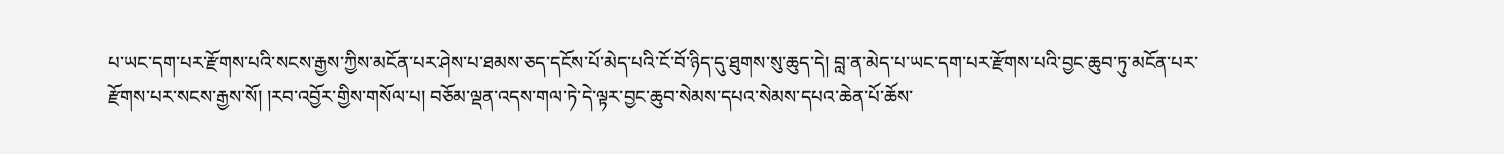པ་ཡང་དག་པར་རྫོགས་པའི་སངས་རྒྱས་ཀྱིས་མངོན་པར་ཤེས་པ་ཐམས་ཅད་དངོས་པོ་མེད་པའི་ངོ་བོ་ཉིད་དུ་ཐུགས་སུ་ཆུད་དེ། བླ་ན་མེད་པ་ཡང་དག་པར་རྫོགས་པའི་བྱང་ཆུབ་ཏུ་མངོན་པར་རྫོགས་པར་སངས་རྒྱས་སོ། །རབ་འབྱོར་གྱིས་གསོལ་པ། བཅོམ་ལྡན་འདས་གལ་ཏེ་དེ་ལྟར་བྱང་ཆུབ་སེམས་དཔའ་སེམས་དཔའ་ཆེན་པོ་ཆོས་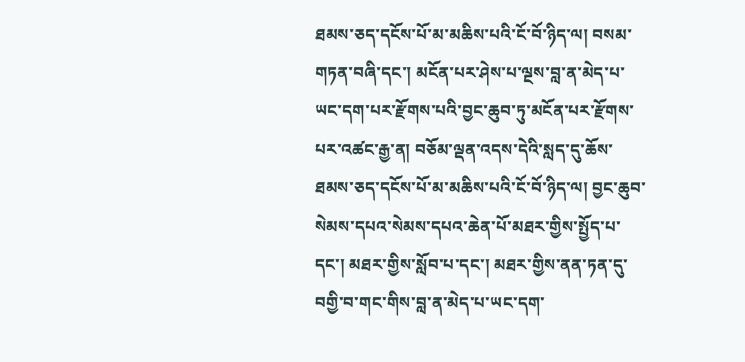ཐམས་ཅད་དངོས་པོ་མ་མཆིས་པའི་ངོ་བོ་ཉིད་ལ། བསམ་གཏན་བཞི་དང་། མངོན་པར་ཤེས་པ་ལྔས་བླ་ན་མེད་པ་ཡང་དག་པར་རྫོགས་པའི་བྱང་ཆུབ་ཏུ་མངོན་པར་རྫོགས་པར་འཚང་རྒྱ་ན། བཅོམ་ལྡན་འདས་དེའི་སླད་དུ་ཆོས་ཐམས་ཅད་དངོས་པོ་མ་མཆིས་པའི་ངོ་བོ་ཉིད་ལ། བྱང་ཆུབ་སེམས་དཔའ་སེམས་དཔའ་ཆེན་པོ་མཐར་གྱིས་སྤྱོད་པ་དང་། མཐར་གྱིས་སློབ་པ་དང་། མཐར་གྱིས་ནན་ཏན་དུ་བགྱི་བ་གང་གིས་བླ་ན་མེད་པ་ཡང་དག་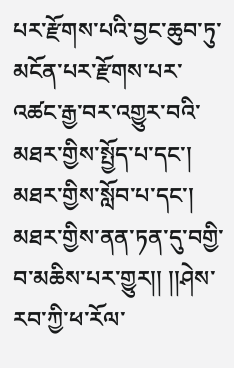པར་རྫོགས་པའི་བྱང་ཆུབ་ཏུ་མངོན་པར་རྫོགས་པར་འཚང་རྒྱ་བར་འགྱུར་བའི་མཐར་གྱིས་སྤྱོད་པ་དང་། མཐར་གྱིས་སློབ་པ་དང་། མཐར་གྱིས་ནན་ཏན་དུ་བགྱི་བ་མཆིས་པར་གྱུར།། །།ཤེས་རབ་ཀྱི་ཕ་རོལ་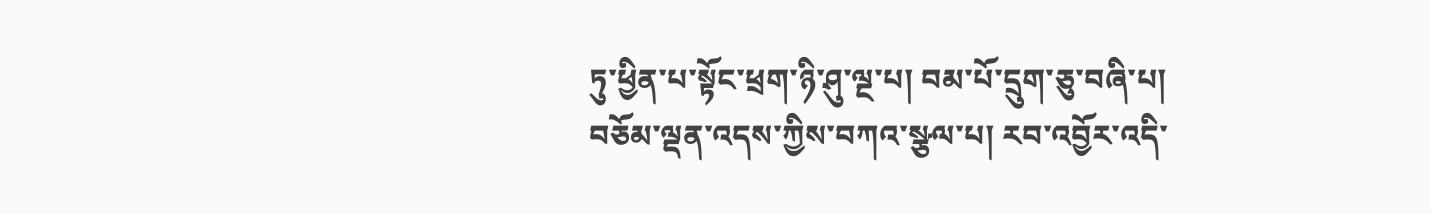ཏུ་ཕྱིན་པ་སྟོང་ཕྲག་ཉི་ཤུ་ལྔ་པ། བམ་པོ་དྲུག་ཅུ་བཞི་པ། བཅོམ་ལྡན་འདས་ཀྱིས་བཀའ་སྩལ་པ། རབ་འབྱོར་འདི་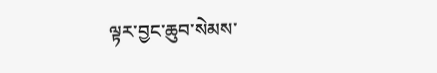ལྟར་བྱང་ཆུབ་སེམས་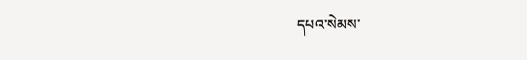དཔའ་སེམས་